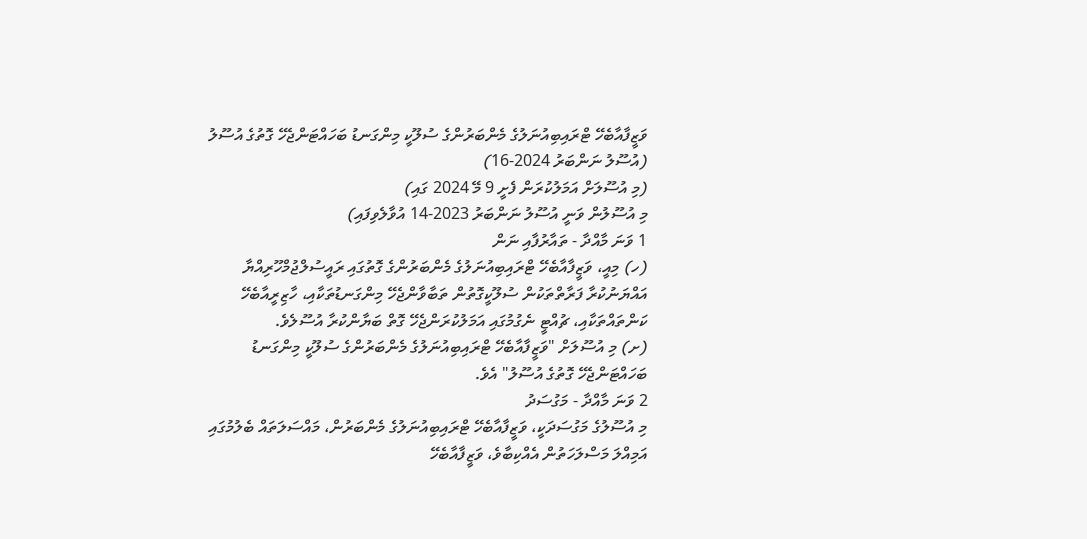ވަޒީފާއާބެހޭ ޓްރައިބިއުނަލުގެ މެންބަރުންގެ ސުލޫކީ މިންގަނޑު ބަހައްޓަންޖެހޭ ގޮތުގެ އުސޫލު
(އުސޫލު ނަންބަރު 2024-16)
(މި އުސޫލަށް އަމަލުކުރަން ފެށީ 9 މޭ 2024 ގައި)
މި އުސޫލުން ވަނީ އުސޫލު ނަންބަރު 2023-14 އުވާލެވިފައި)
1 ވަނަ މާއްދާ - ތައާރުފާއި ނަން
(ހ) މިއީ، ވަޒީފާއާބެހޭ ޓްރައިބިއުނަލުގެ މެންބަރުންގެ ގޮތުގައި ރައީސުލްޖުމްހޫރިއްޔާ އައްޔަނުކުރާ ފަރާތްތަކުން ސުލޫކީގޮތުން ތަބާވާންޖެހޭ މިންގަނޑުތަކާއި، ހާޒިރީއާބެހޭ ކަންތައްތަކާއި، ޗުއްޓީ ނެގުމުގައި އަމަލުކުރަންޖެހޭ ގޮތް ބަޔާންކުރާ އުސޫލެވެ.
(ށ) މި އުސޫލަށް "ވަޒީފާއާބެހޭ ޓްރައިބިއުނަލުގެ މެންބަރުންގެ ސުލޫކީ މިންގަނޑު ބަހައްޓަންޖެހޭ ގޮތުގެ އުސޫލު" އެވެ.
2 ވަނަ މާއްދާ - މަގުސަދު
މި އުސޫލުގެ މަގުސަދަކީ، ވަޒީފާއާބެހޭ ޓްރައިބިއުނަލުގެ މެންބަރުން، މައްސަލަތައް ބެލުމުގައި އަމިއްލަ މަސްލަހަތުން އެއްކިބާވެ، ވަޒީފާއާބެހޭ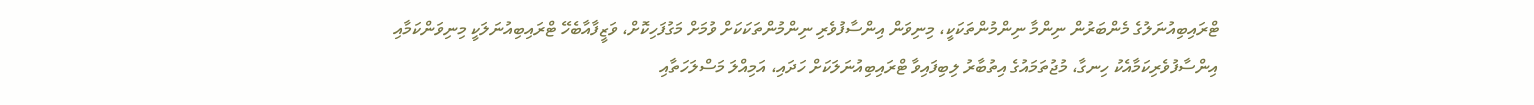ޓްރައިބިއުނަލުގެ މެންބަރުން ނިންމާ ނިންމުންތަކަކީ، މިނިވަން އިންސާފުވެރި ނިންމުންތަކަކަށް ވުމަށް މަގުފަހިކޮށް، ވަޒީފާއާބެހޭ ޓްރައިބިއުނަލަކީ މިނިވަންކަމާއި އިންސާފުވެރިކަމާއެކު ހިނގާ، މުޖުތަމައުގެ އިތުބާރު ލިބިފައިވާ ޓްރައިބިއުނަލަކަށް ހަދައި، އަމިއްލަ މަސްލަހަތާއި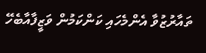ތައާރުޒުވާ އެންމެހައި ކަންކަމުން ވަޒީފާއާބެހޭ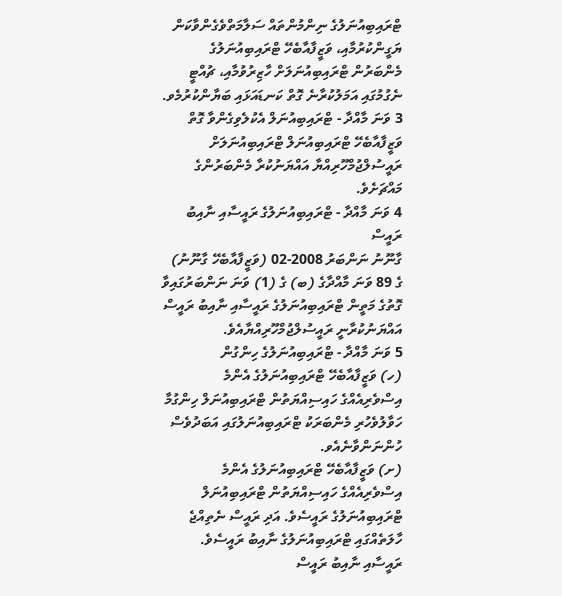ޓްރައިބިއުނަލުގެ ނިންމުންތައް ސަލާމަތްވެގެންވާކަން ޔަގީންކުރުމާއި، ވަޒީފާއާބެހޭ ޓްރައިބިއުނަލުގެ މެންބަރުން ޓްރައިބިއުނަލަށް ހާޒިރުވުމާއި، ޗުއްޓީ ނެގުމުގައި އަމަލުކުރާނެ ގޮތް ކަނޑައަޅައި ބަޔާންކުރުމެވ.
3 ވަނަ މާއްދާ - ޓްރައިބިއުނަލް އެކުލެވިގެންވާ ގޮތް
ވަޒީފާއާބެހޭ ޓްރައިބިއުނަލް ޓްރައިބިއުނަލަށް ރައީސުލްޖުމްހޫރިއްޔާ އައްޔަނުކުރާ މެންބަރުންގެ މައްޗަށެވެ.
4 ވަނަ މާއްދާ - ޓްރައިބިއުނަލުގެ ރައީސާއި ނާއިބު ރައީސް
ގާނޫނު ނަންބަރު 2008-02 (ވަޒީފާއާބެހޭ ގާނޫނު) ގެ 89 ވަނަ މާއްދާގެ (ބ) ގެ (1) ވަނަ ނަންބަރުގައިވާ ގޮތުގެ މަތީން ޓްރައިބިއުނަލުގެ ރައީސާއި ނާއިބު ރައީސް އައްޔަނުކުރާނީ ރައީސުލްޖުމްހޫރިއްޔާއެވެ.
5 ވަނަ މާއްދާ - ޓްރައިބިއުނަލުގެ ހިންގުން
(ހ) ވަޒީފާއާބެހޭ ޓްރައިބިއުނަލުގެ އެންމެ އިސްވެރިއެއްގެ ހައިސިއްޔަތުން ޓްރައިބިއުނަލް ހިންގުމާ ހަވާލުވެހުރި މެންބަރަކު ޓްރައިބިއުނަލުގައި އަބަދުވެސް ހުންނަންވާނެއެވ.
(ށ) ވަޒީފާއާބެހޭ ޓްރައިބިއުނަލުގެ އެންމެ އިސްވެރިއެއްގެ ހައިސިއްޔަތުން ޓްރައިބިއުނަލް ޓްރައިބިއުނަލުގެ ރައީސެވެ. އަދި ރައީސް ނެތިއްޖެ ހާލަތެއްގައި ޓްރައިބިއުނަލުގެ ނާއިބު ރައީސެވެ. ރައީސާއި ނާއިބު ރައީސް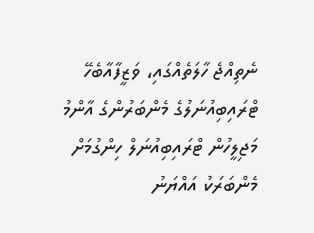ނެތިއްޖެ ހާލަތެއްގައި، ވަޒީފާއާބެހޭ ޓްރައިބިއުނަލުގެ މެންބަރުންގެ އާންމު މަޖިލީހުން ޓްރައިބިއުނަލް ހިންގުމަށް މެންބަރަކު އައްޔަނު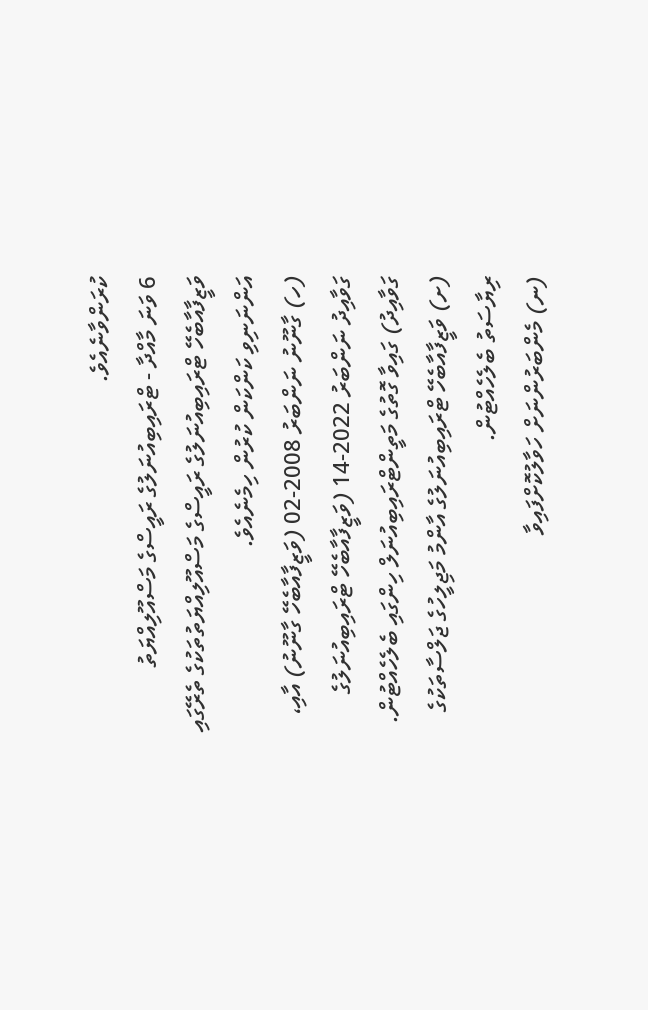ކުރަންވާނެއެވެ.
6 ވަނަ މާއްދާ - ޓްރައިބިއުނަލުގެ ރައީސްގެ މަސްއޫލިއްޔަތު
ވަޒީފާއާބެހޭ ޓްރައިބިއުނަލުގެ ރައީސްގެ މަސްއޫލިއްޔަތުތަކުގެ ތެރޭގައި އަންނަނިވި ކަންކަން ކުރުން ހިމެނެއެވެ.
(ހ) ގާނޫނު ނަންބަރު 2008-02 (ވަޒީފާއާބެހޭ ގާނޫނު) އާއި، ގަވާއިދު ނަންބަރު 2022-14 (ވަޒީފާއާބެހޭ ޓްރައިބިއުނަލުގެ ގަވާއިދު) ގައިވާ ގޮތުގެ މަތީންޓްރައިބިއުނަލް ހިންގައި ބެލެހެއްޓުން.
(ށ) ވަޒީފާއާބެހޭ ޓްރައިބިއުނަލުގެ އާންމު މަޖިލީހުގެ ޖަލްސާތަކުގެ ރިޔާސަތު ބެލެހެއްޓުން.
(ނ) މެންބަރުންނަށް ހަވާލުކޮށްފައިވާ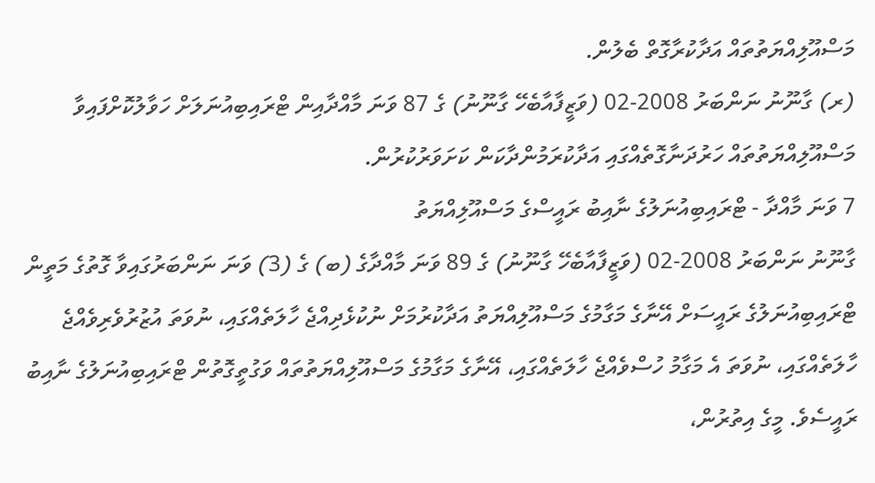މަސްއޫލިއްޔަތުތައް އަދާކުރާގޮތް ބެލުން.
(ރ) ގާނޫނު ނަންބަރު 2008-02 (ވަޒީފާއާބެހޭ ގާނޫނު) ގެ 87 ވަނަ މާއްދާއިން ޓްރައިބިއުނަލަށް ހަވާލުކޮށްފައިވާ މަސްއޫލިއްޔަތުތައް ހަރުދަނާގޮތެއްގައި އަދާކުރަމުންދާކަން ކަށަވަރުކުރުން.
7 ވަނަ މާއްދާ - ޓްރައިބިއުނަލުގެ ނާއިބު ރައީސްގެ މަސްއޫލިއްޔަތު
ގާނޫނު ނަންބަރު 2008-02 (ވަޒީފާއާބެހޭ ގާނޫނު) ގެ 89 ވަނަ މާއްދާގެ (ބ) ގެ (3) ވަނަ ނަންބަރުގައިވާ ގޮތުގެ މަތީން ޓްރައިބިއުނަލުގެ ރައީސަށް އޭނާގެ މަގާމުގެ މަސްއޫލިއްޔަތު އަދާކުރުމަށް ނުކުޅެދިއްޖެ ހާލަތެއްގައި، ނުވަތަ އުޒުރުވެރިވެއްޖެ ހާލަތެއްގައި، ނުވަތަ އެ މަގާމު ހުސްވެއްޖެ ހާލަތެއްގައި، އޭނާގެ މަގާމުގެ މަސްއޫލިއްޔަތުތައް ވަގުތީގޮތުން ޓްރައިބިއުނަލުގެ ނާއިބު ރައީސެވެ. މީގެ އިތުރުން،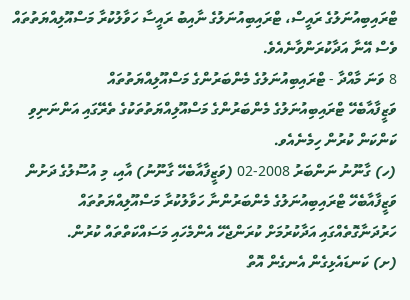ޓްރައިބިއުނަލުގެ ރައީސް، ޓްރައިބިއުނަލުގެ ނާއިބު ރައީސާ ހަވާލުކުރާ މަސްއޫލިއްޔަތުތައް ވެސް އޭނާ އަދާކުރަންވާނެއެވެ.
8 ވަނަ މާއްދާ - ޓްރައިބިއުނަލުގެ މެންބަރުންގެ މަސްއޫލިއްޔަތުތައް
ވަޒީފާއާބެހޭ ޓްރައިބިއުނަލުގެ މެންބަރުންގެ މަސްއޫލިއްޔަތުތަކުގެ ތެރޭގައި އަންނަނިވި ކަންކަން ކުރުން ހިމެނެއެވ.
(ހ) ގާނޫނު ނަންބަރު 2008-02 (ވަޒީފާއާބެހޭ ގާނޫނު) އާއި، މި އުސޫލުގެ ދަށުން ވަޒީފާއާބެހޭ ޓްރައިބިއުނަލުގެ މެންބަރުންނާ ހަވާލުކުރާ މަސްއޫލިއްޔަތުތައް ހަރުދަނާގޮތެއްގައި އަދާކުރުމަށް ކުރަންޖެހޭ އެންމެހައި މަސައްކަތްތައް ކުރުން.
(ށ) ކަނޑައެޅިގެން އެނގެން އޮތް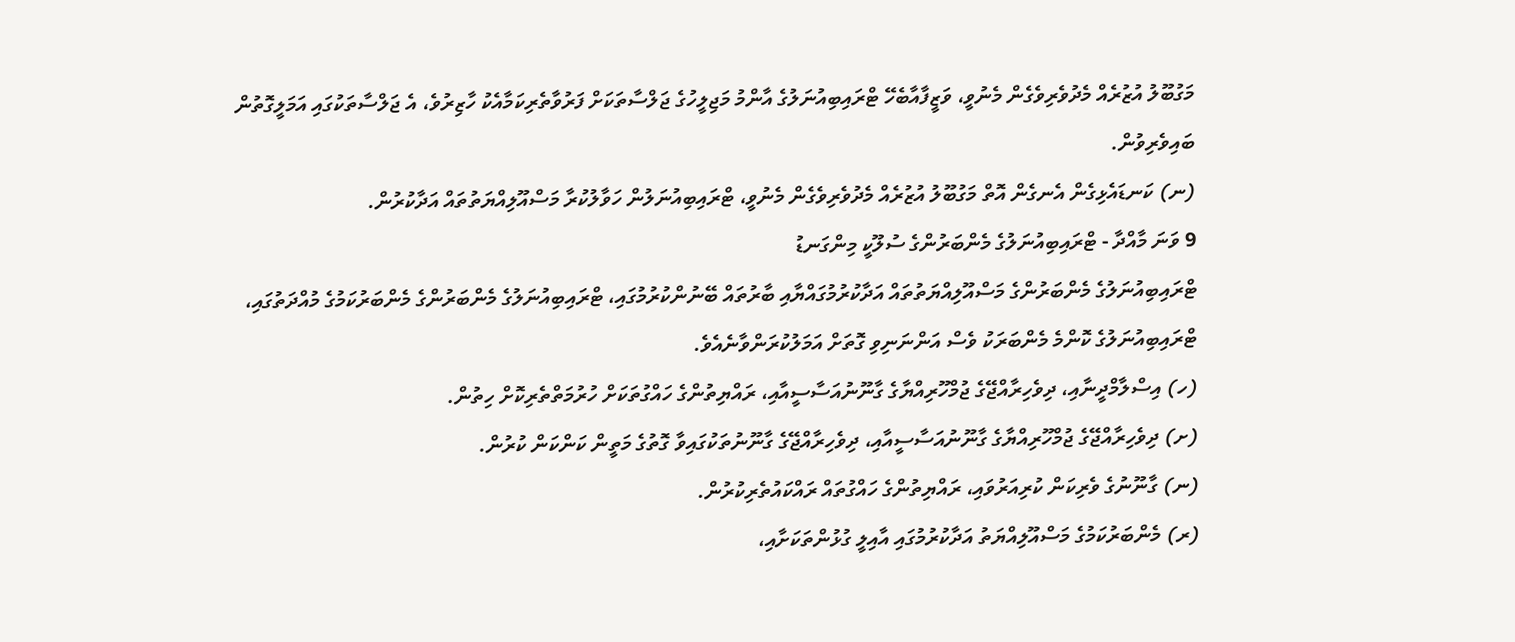މަގުބޫލު އުޒުރެއް މެދުވެރިވެގެން މެނުވީ، ވަޒީފާއާބެހޭ ޓްރައިބިއުނަލުގެ އާންމު މަޖިލީހުގެ ޖަލްސާތަކަށް ފަރުވާތެރިކަމާއެކު ހާޒިރުވެ، އެ ޖަލްސާތަކުގައި އަމަލީގޮތުން ބައިވެރިވުން.
(ނ) ކަނޑައެޅިގެން އެނގެން އޮތް މަގުބޫލު އުޒުރެއް މެދުވެރިވެގެން މެނުވީ، ޓްރައިބިއުނަލުން ހަވާލުކުރާ މަސްއޫލިއްޔަތުތައް އަދާކުރުން.
9 ވަނަ މާއްދާ - ޓްރައިބިއުނަލުގެ މެންބަރުންގެ ސުލޫކީ މިންގަނޑު
ޓްރައިބިއުނަލުގެ މެންބަރުންގެ މަސްއޫލިއްޔަތުތައް އަދާކުރުމުގައްޔާއި ބާރުތައް ބޭނުންކުރުމުގައި، ޓްރައިބިއުނަލުގެ މެންބަރުންގެ މެންބަރުކަމުގެ މުއްދަތުގައި، ޓްރައިބިއުނަލުގެ ކޮންމެ މެންބަރަކު ވެސް އަންނަނިވި ގޮތަށް އަމަލުކުރަންވާނެއެވެ.
(ހ) އިސްލާމްދީނާއި، ދިވެހިރާއްޖޭގެ ޖުމްހޫރިއްޔާގެ ގާނޫނުއަސާސީއާއި، ރައްޔިތުންގެ ހައްގުތަކަށް ހުރުމަތްތެރިކޮށް ހިތުން.
(ށ) ދިވެހިރާއްޖޭގެ ޖުމްހޫރިއްޔާގެ ގާނޫނުއަސާސީއާއި، ދިވެހިރާއްޖޭގެ ގާނޫނުތަކުގައިވާ ގޮތުގެ މަތީން ކަންކަން ކުރުން.
(ނ) ގާނޫނުގެ ވެރިކަން ކުރިއަރުވައި، ރައްޔިތުންގެ ހައްގުތައް ރައްކައުތެރިކުރުން.
(ރ) މެންބަރުކަމުގެ މަސްއޫލިއްޔަތު އަދާކުރުމުގައި އާއިލީ ގުޅުންތަކަށާއި،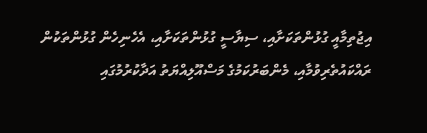އިޖުތިމާއީ ގުޅުންތަކަށާއި، ސިޔާސީ ގުޅުންތަކަށާއި، އެހެނިހެން ގުޅުންތަކުން ރައްކައުތެރިވުމާއި، މެންބަރުކަމުގެ މަސްއޫލިއްޔަތު އަދާކުރުމުގައި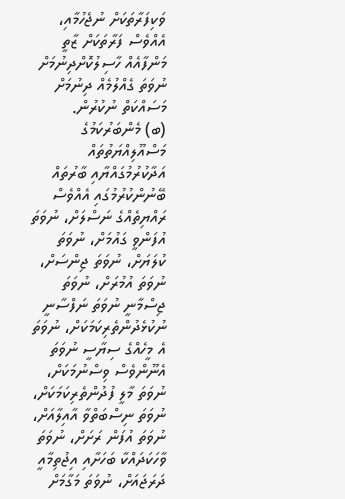ވަކިފަރާތަކަށް ނުޖެހުމާއި، އެއްވެސް ފަރާތަކަށް ޒާތީ މަންފާއެއް ހާސިލުކޮށްދިނުމަށް ނުވަތަ ގެއްލުމެއް ދިނުމަށް މަސައްކަތް ނުކުރުން.
(ބ) މެންބަރުކަމުގެ މަސްއޫލިއްޔަތުތައް އަދާކުރުމުގައްޔާއި ބާރުތައް ބޭނުންކުރުމުގައި އެއްވެސް ރައްޔިތެއްގެ ނަސްލަށް، ނުވަތަ އުފަންވީ ގައުމަށް، ނުވަތަ ކުލަޔަށް، ނުވަތަ ޖިންސަށް، ނުވަތަ އުމުރަށް، ނުވަތަ ޖިސްމާނީ ނުވަތަ ނަފްސާނީ ނުކުޅެދުންތެރިކަމަކަށް، ނުވަތަ އެ މީހެއްގެ ސިޔާސީ ނުވަތަ އެނޫންވެސް ވިސްނުމަކަށް، ނުވަތަ މާލީ ފުދުންތެރިކަމަކަށް، ނުވަތަ ނިސްބަތްވާ އާއިލާއަށް، ނުވަތަ އުފަން ރަށަށް، ނުވަތަ ވާހަކަދައްކާ ބަހަށާއި އިޖުތިމާއީ ދަރަޖައަށް، ނުވަތަ މަގާމަށް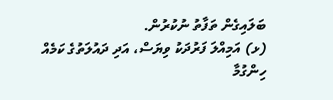ބަލައިގެން ތަފާތު ނުކުރުން.
(ޅ) އަމިއްލަ ފަރުދަކު ވިޔަސް، އަދި ދައުލަތުގެ ކަމެއް ހިންގުމާ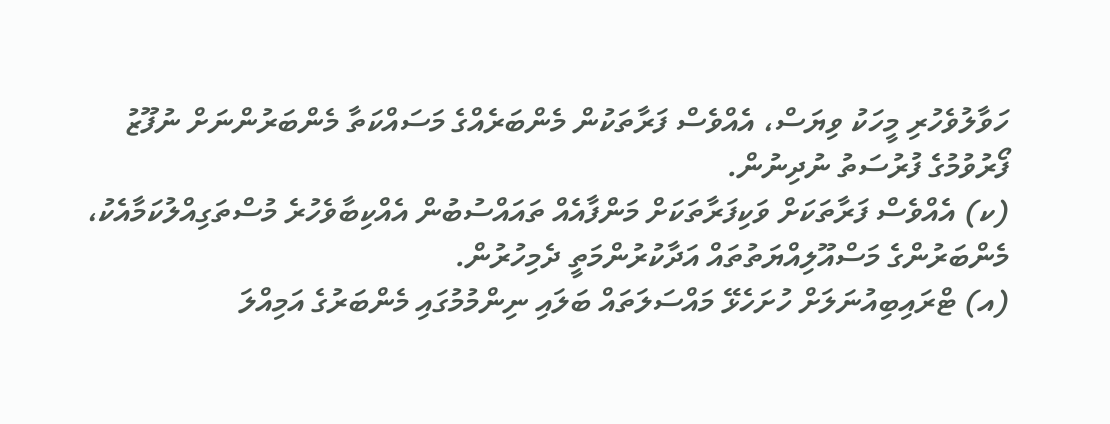ހަވާލުވެހުރި މީހަކު ވިޔަސް، އެއްވެސް ފަރާތަކުން މެންބަރެއްގެ މަސައްކަތާ މެންބަރުންނަށް ނުފޫޒު ފޯރުވުމުގެ ފުރުސަތު ނުދިނުން.
(ކ) އެއްވެސް ފަރާތަކަށް ވަކިފަރާތަކަށް މަންފާއެއް ތައައްސުބުން އެއްކިބާވެހުރެ މުސްތަގިއްލުކަމާއެކު، މެންބަރުންގެ މަސްއޫލިއްޔަތުތައް އަދާކުރުންމަތީ ދެމިހުރުން.
(އ) ޓްރައިބިއުނަލަށް ހުށަހެޅޭ މައްސަލަތައް ބަލައި ނިންމުމުގައި މެންބަރުގެ އަމިއްލަ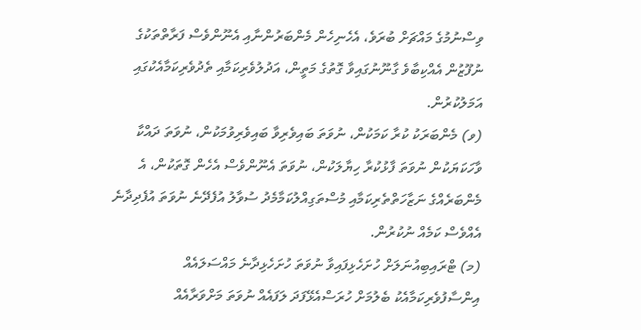ވިސްނުމުގެ މައްޗަށް ބުރަވެ، އެހެނިހެން މެންބަރުންނާއި އެނޫންވެސް ފަރާތްތަކުގެ ނުފޫޒުން އެއްކިބާވެ ގާނޫނުގައިވާ ގޮތުގެ މަތީން، އަދުލުވެރިކަމާއި ތެދުވެރިކަމާއެކުގައި އަމަލުކުރުން.
(ވ) މެންބަރަކު ކުރާ ކަމަކުން، ނުވަތަ ބައިވެރިވާ ބައިވެރިވުމަކުން، ނުވަތަ ދައްކާ ވާހަކަޔަކުން ނުވަތަ ފާޅުކުރާ ހިޔާލަކުން، ނުވަތަ އެނޫންވެސް އެހެން ގޮތަކުން، އެ މެންބަރެއްގެ ނަޒާހަތްތެރިކަމާއި މުސްތަގިއްލުކަމާމެދު ސުވާލު އުފެދޭނެ ނުވަތަ އުފެދިދާނެ އެއްވެސް ކަމެއް ނުކުރުން.
(މ) ޓްރައިބިއުނަލަށް ހުށަހެޅިފައިވާ ނުވަތަ ހުށަހެޅިދާނެ މައްސަލައެއް އިންސާފުވެރިކަމާއެކު ބެލުމަށް ހުރަސްއެޅޭފަދަ ލަފައެއް ނުވަތަ މަށްވަރާއެއް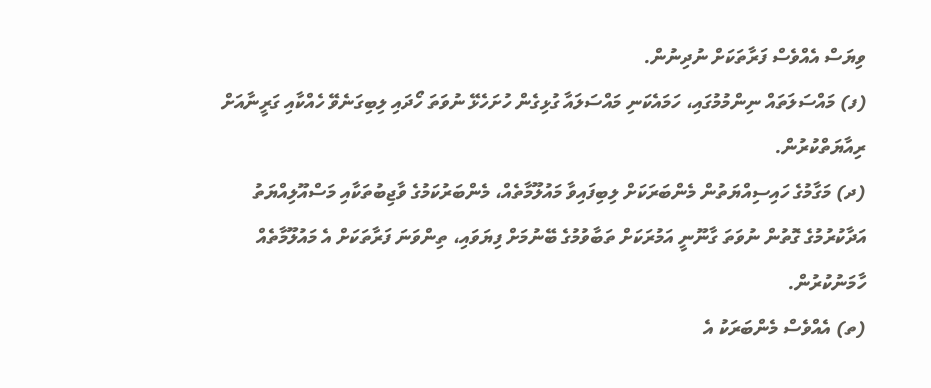ވިޔަސް އެއްވެސް ފަރާތަކަށް ނުދިނުން.
(ފ) މައްސަލަތައް ނިންމުމުގައި، ހަމައެކަނި މައްސަލައާ ގުޅިގެން ހުށަހެޅޭ ނުވަތަ ހޯދައި ލިބިގަނެވޭ ހެއްކާއި ގަރީނާއަށް ރިއާޔަތްކުރުން.
(ދ) މަގާމުގެ ހައިސިއްޔަތުން މެންބަރަކަށް ލިބިފައިވާ މައުލޫމާތެއް، މެންބަރުކަމުގެ ވާޖިބުތަކާއި މަސްއޫލިއްޔަތު އަދާކުރުމުގެ ގޮތުން ނުވަތަ ގާނޫނީ އަމުރަކަށް ތަބާވުމުގެ ބޭނުމަށް ފިޔަވައި، ތިންވަނަ ފަރާތަކަށް އެ މައުލޫމާތެއް ހާމަނުކުރުން.
(ތ) އެއްވެސް މެންބަރަކު އެ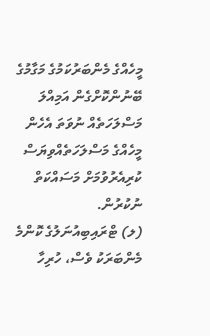މީހެއްގެ މެންބަރުކަމުގެ މަގާމުގެ ބޭނުންކޮށްގެން އަމިއްލަ މަސްލަހަތެއް ނުވަތަ އެހެން މީހެއްގެ މަސްލަހަތެއްވިޔަސް ކުރިއެރުވުމަށް މަސައްކަތް ނުކުރުން.
(ލ) ޓްރައިބިއުނަލުގެ ކޮންމެ މެންބަރަކު ވެސް، ހުރިހާ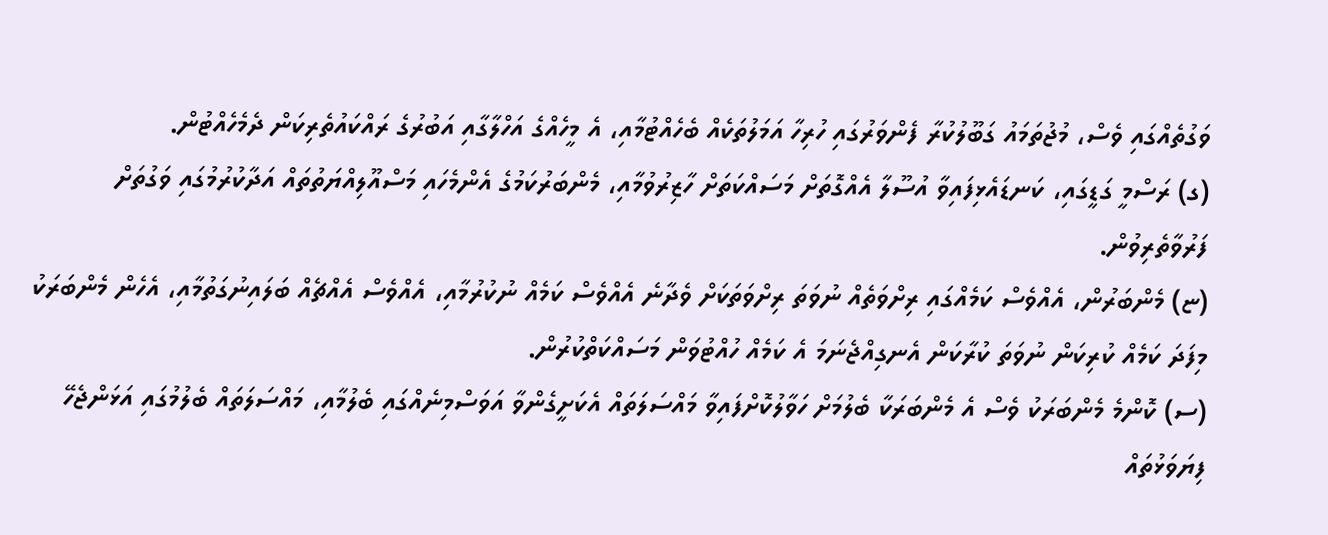ވަގުތެއްގައި ވެސް، މުޖުތަމައު ގަބޫލުކުރާ ފެންވަރުގައި ހުރިހާ އަމަލުތަކެއް ބެހެއްޓުމާއި، އެ މީހެއްގެ އަހްލާގާއި އަބުރުގެ ރައްކައުތެރިކަން ދެމެހެއްޓުން.
(ގ) ރަސްމީ ގަޑީގައި، ކަނޑައެޅިފައިވާ އުސޫލާ އެއްގޮތަށް މަސައްކަތަށް ހާޒިރުވުމާއި، މެންބަރުކަމުގެ އެންމެހައި މަސްއޫލިއްޔަތުތައް އަދާކުރުމުގައި ވަގުތަށް ފަރުވާތެރިވުން.
(ޏ) މެންބަރުން، އެއްވެސް ކަމެއްގައި ރިށްވަތެއް ނުވަތަ ރިށްވަތަކަށް ވެދާނެ އެއްވެސް ކަމެއް ނުކުރުމާއި، އެއްވެސް އެއްޗެއް ބަލައިނުގަތުމާއި، އެހެން މެންބަރަކު މިފަދަ ކަމެއް ކުރިކަން ނުވަތަ ކުރާކަން އެނގިއްޖެނަމަ އެ ކަމެއް ހުއްޓުވަން މަސައްކަތްކުރުން.
(ސ) ކޮންމެ މެންބަރަކު ވެސް އެ މެންބަރަކާ ބެލުމަށް ހަވާލުކޮށްފައިވާ މައްސަލަތައް އެކަށީގެންވާ އަވަސްމިނެއްގައި ބެލުމާއި، މައްސަލަތައް ބެލުމުގައި އަޅަންޖެހޭ ފިޔަވަޅުތައް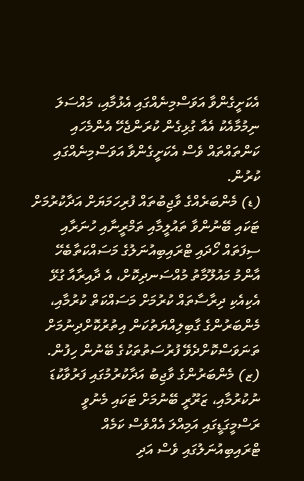އެކަށީގެންވާ އަވަސްމިނެއްގައި އެޅުމާއި، މައްސަލަ ނިމުމާއެކު އެއާ ގުޅިގެން ކުރަންޖެހޭ އެންމެހައި ކަންތައްތައް ވެސް އެކަށީގެންވާ އަވަސްމިނެއްގައި ކުރުން.
(ޑ) މެންބަރެއްގެ ވާޖިބުތައް ފުރިހަމަޔަށް އަދާކުރުމަށް ޓަކައި ބޭނުންވާ ތައުލީމާއި ތަމްރީނާއި ހުނަރާއި ސިފަތައް ހޯދައި ޓްރައިބިއުނަލުގެ މަސައްކަތާބެހޭ އާންމު މައުލޫމާތު މުއްސަނދިކޮށް، އެ ދާއިރާއާ ގުޅޭ އެކިއެކި ދިރާސާތައް ކުރުމަށް މަސައްކަތް ކުރުމާއި، މެންބަރުންގެ ގާބިލިއްޔަތުކަން އިތުރުކޮށްދިނުމަށް ތަނަވަސްކޮށްދެވޭ ފުރުސަތުތަކުގެ ބޭނުން ހިފުން.
(ޒ) މެންބަރުންގެ ވާޖިބު އަދާކުރުމުގައި ފަރުވާކުޑަ ނުކުރުމާއި، ޒަރޫރީ ބޭނުމަށް ޓަކައި މެނުވީ ރަސްމީގަޑީގައި އަމިއްލަ އެއްވެސް ކަމެއް ޓްރައިބިއުނަލުގައި ވެސް އަދި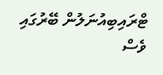ޓްރައިބިއުނަލުން ބޭރުގައި ވެސް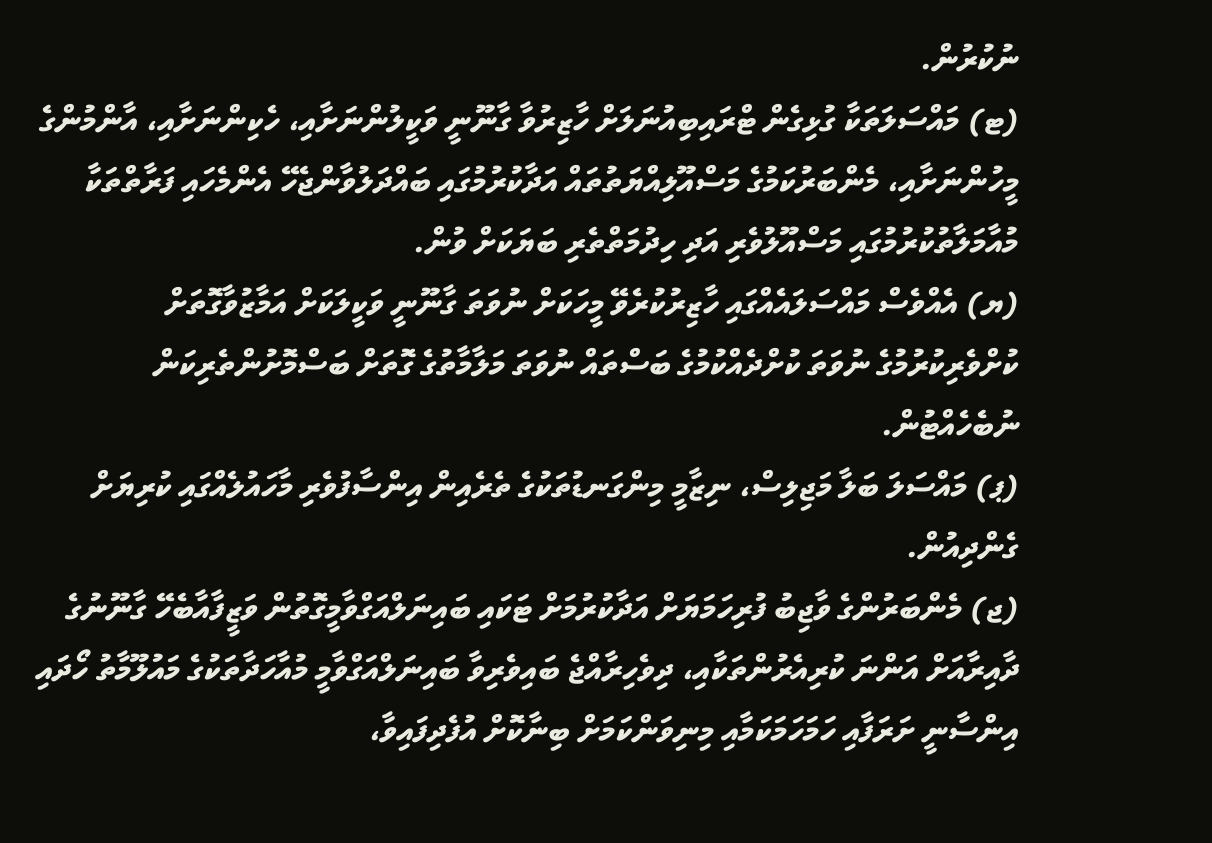ނުކުރުން.
(ޓ) މައްސަލަތަކާ ގުޅިގެން ޓްރައިބިއުނަލަށް ހާޒިރުވާ ގާނޫނީ ވަކީލުންނަށާއި، ހެކިންނަށާއި، އާންމުންގެ މީހުންނަށާއި، މެންބަރުކަމުގެ މަސްއޫލިއްޔަތުތައް އަދާކުރުމުގައި ބައްދަލުވާންޖެހޭ އެންމެހައި ފަރާތްތަކާ މުއާމަލާތުކުރުމުގައި މަސްއޫލުވެރި އަދި ހިދުމަތްތެރި ބަޔަކަށް ވުން.
(ޔ) އެއްވެސް މައްސަލައެއްގައި ހާޒިރުކުރެވޭ މީހަކަށް ނުވަތަ ގާނޫނީ ވަކީލަކަށް އަމާޒުވާގޮތަށް ކުށްވެރިކުރުމުގެ ނުވަތަ ކުށްދެއްކުމުގެ ބަސްތައް ނުވަތަ މަލާމާތުގެ ގޮތަށް ބަސްމޮށުންތެރިކަން ނުބެހެއްޓުން.
(ޕ) މައްސަލަ ބަލާ މަޖިލިސް، ނިޒާމީ މިންގަނޑުތަކުގެ ތެރެއިން އިންސާފުވެރި މާހައުލެއްގައި ކުރިޔަށް ގެންދިއުން.
(ޖ) މެންބަރުންގެ ވާޖިބު ފުރިހަމަޔަށް އަދާކުރުމަށް ޓަކައި ބައިނަލްއަގްވާމީގޮތުން ވަޒީފާއާބެހޭ ގާނޫނުގެ ދާއިރާއަށް އަންނަ ކުރިއެރުންތަކާއި، ދިވެހިރާއްޖެ ބައިވެރިވާ ބައިނަލްއަގްވާމީ މުއާހަދާތަކުގެ މައުލޫމާތު ހޯދައި އިންސާނީ ށަރަފާއި ހަމަހަމަކަމާއި މިނިވަންކަމަށް ބިނާކޮށް އުފެދިފައިވާ،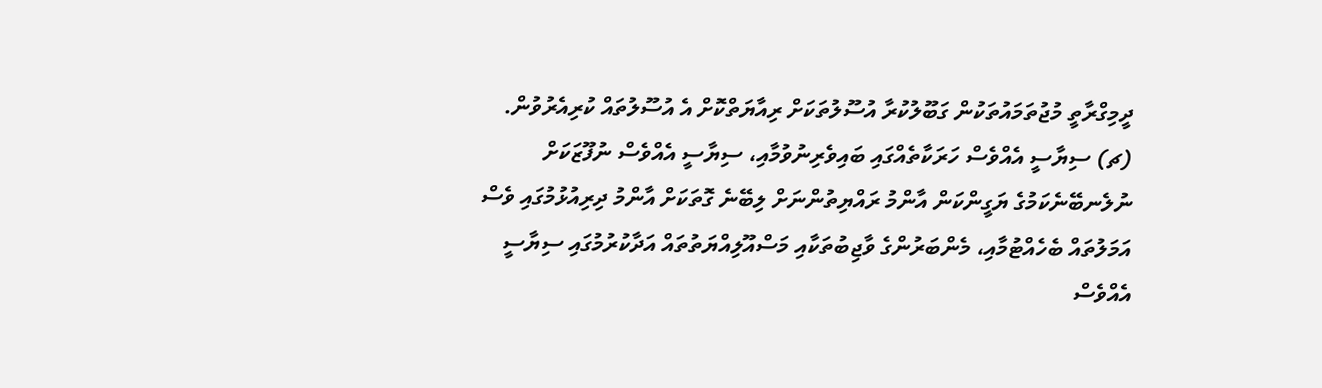ދީމިގްރާތީ މުޖުތަމައުތަކުން ގަބޫލުކުރާ އުސޫލުތަކަށް ރިއާޔަތްކޮށް އެ އުސޫލުތައް ކުރިއެރުވުން.
(ޗ) ސިޔާސީ އެއްވެސް ހަރަކާތެއްގައި ބައިވެރިނުވުމާއި، ސިޔާސީ އެއްވެސް ނުފޫޒަކަށް ނުލެނބޭނެކަމުގެ ޔަގީންކަން އާންމު ރައްޔިތުންނަށް ލިބޭނެ ގޮތަކަށް އާންމު ދިރިއުޅުމުގައި ވެސް އަމަލުތައް ބެހެއްޓުމާއި، މެންބަރުންގެ ވާޖިބުތަކާއި މަސްއޫލިއްޔަތުތައް އަދާކުރުމުގައި ސިޔާސީ އެއްވެސް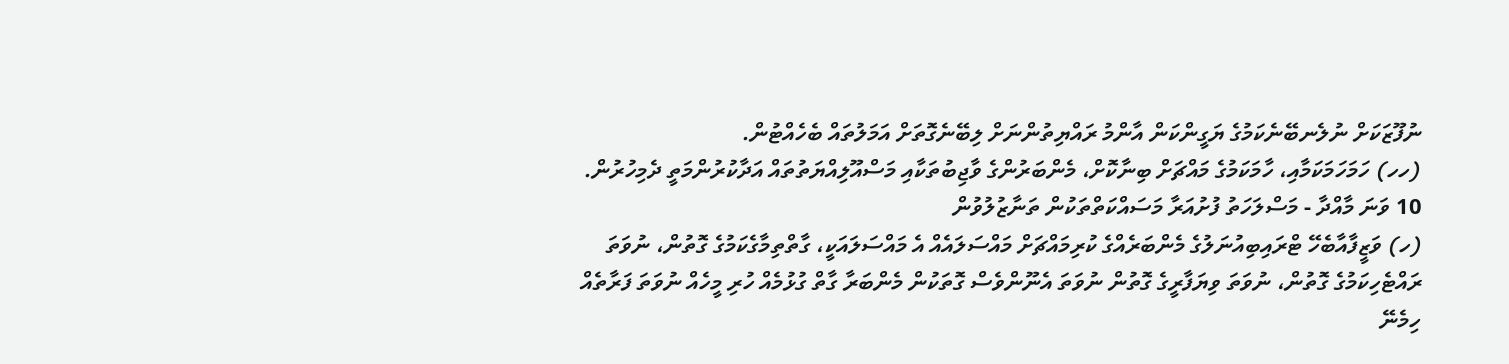ނުފޫޒަކަށް ނުލެނބޭނެކަމުގެ ޔަގީންކަން އާންމު ރައްޔިތުންނަށް ލިބޭނެގޮތަށް އަމަލުތައް ބެހެއްޓުން.
(ހހ) ހަމަހަމަކަމާއި، ހާމަކަމުގެ މައްޗަށް ބިނާކޮށް، މެންބަރުންގެ ވާޖިބުތަކާއި މަސްއޫލިއްޔަތުތައް އަދާކުރުންމަތީ ދެމިހުރުން.
10 ވަނަ މާއްދާ - މަސްލަހަތު ފުށުއަރާ މަސައްކަތްތަކުން ތަނާޒުލުވުން
(ހ) ވަޒީފާއާބެހޭ ޓްރައިބިއުނަލުގެ މެންބަރެއްގެ ކުރިމައްޗަށް މައްސަލައެއް އެ މައްސަލައަކީ، ގާތްތިމާގެކަމުގެ ގޮތުން، ނުވަތަ ރައްޓެހިކަމުގެ ގޮތުން، ނުވަތަ ވިޔަފާރީގެ ގޮތުން ނުވަތަ އެނޫންވެސް ގޮތަކުން މެންބަރާ ގާތް ގުޅުމެއް ހުރި މީހެއް ނުވަތަ ފަރާތެއް ހިމެނޭ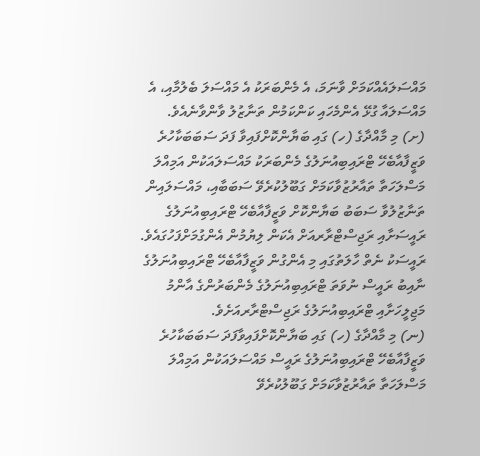މައްސަލައެއްކަމަށް ވާނަމަ، އެ މެންބަރަކު އެ މައްސަލަ ބެލުމާއި، އެ މައްސަލައާ ގުޅޭ އެންމެހައި ކަންކަމުން ތަނާޒުލު ވާންވާނެއެވެ.
(ށ) މި މާއްދާގެ (ހ) ގައި ބަޔާންކޮށްފައިވާ ފަދަ ސަބަބަކާހުރެ ވަޒީފާއާބެހޭ ޓްރައިބިއުނަލުގެ މެންބަރަކު މައްސަލައަކުން އަމިއްލަ މަސްލަހަތާ ތައާރުޒުވާކަމަށް ގަބޫލުކުރެވޭ ސަބަބާއި، މައްސަލައިން ތަނާޒުލުވާ ސަބަބު ބަޔާންކޮށް ވަޒީފާއާބެހޭ ޓްރައިބިއުނަލުގެ ރައީސަށާއި ރަޖިސްޓްރާރއަށް އެކަން ލިޔުމުން އެންގުމަށްފަހުގައެވެ. ރައީސަކު ނެތް ހާލަތުގައި މި އެންގުން ވަޒީފާއާބެހޭ ޓްރައިބިއުނަލުގެ ނާއިބު ރައީސް ނުވަތަ ޓްރައިބިއުނަލުގެ މެންބަރުންގެ އާންމު މަޖިލީހަށާއި ޓްރައިބިއުނަލުގެ ރަޖިސްޓްރާރއަށެވެ.
(ނ) މި މާއްދާގެ (ހ) ގައި ބަޔާންކޮށްފައިވާފަދަ ސަބަބަކާހުރެ ވަޒީފާއާބެހޭ ޓްރައިބިއުނަލުގެ ރައީސް މައްސަލައަކުން އަމިއްލަ މަސްލަހަތާ ތައާރުޒުވާކަމަށް ގަބޫލުކުރެވޭ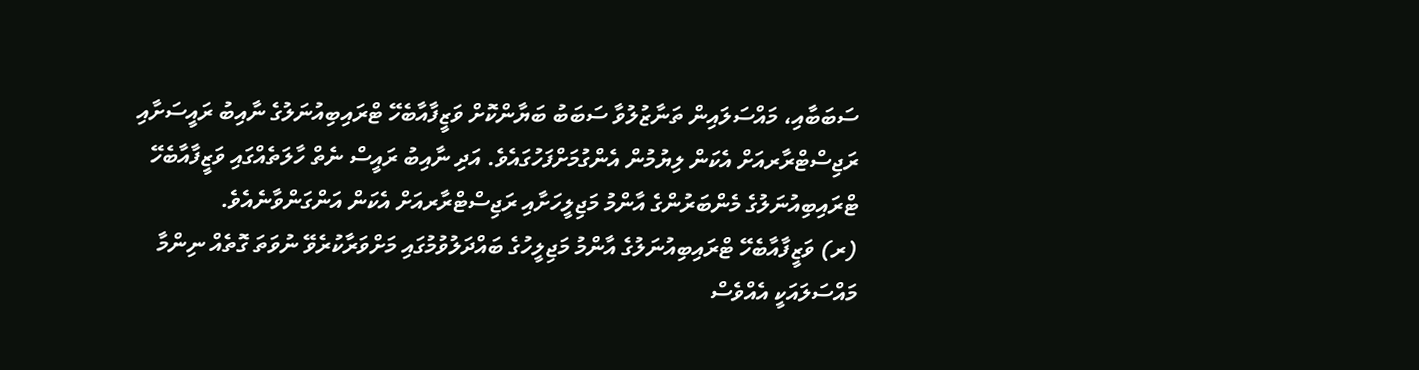ސަބަބާއި، މައްސަލައިން ތަނާޒުލުވާ ސަބަބު ބަޔާންކޮށް ވަޒީފާއާބެހޭ ޓްރައިބިއުނަލުގެ ނާއިބު ރައީސަށާއި ރަޖިސްޓްރާރއަށް އެކަން ލިޔުމުން އެންގުމަށްފަހުގައެވެ. އަދި ނާއިބު ރައީސް ނެތް ހާލަތެއްގައި ވަޒީފާއާބެހޭ ޓްރައިބިއުނަލުގެ މެންބަރުންގެ އާންމު މަޖިލީހަށާއި ރަޖިސްޓްރާރއަށް އެކަން އަންގަންވާނެއެވެ.
(ރ) ވަޒީފާއާބެހޭ ޓްރައިބިއުނަލުގެ އާންމު މަޖިލީހުގެ ބައްދަލުވުމުގައި މަށްވަރާކުރެވޭ ނުވަތަ ގޮތެއް ނިންމާ މައްސަލައަކީ އެއްވެސް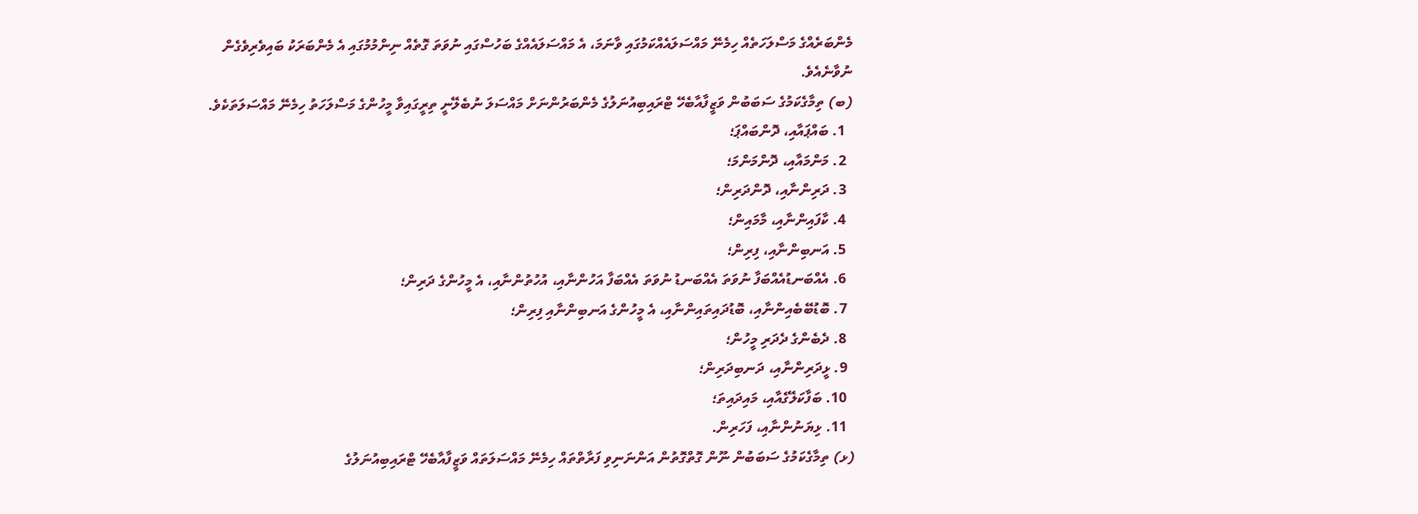މެންބަރެއްގެ މަސްލަހަތެއް ހިމެނޭ މައްސަލައެއްކަމުގައި ވާނަމަ، އެ މައްސަލައެއްގެ ބަހުސްގައި ނުވަތަ ގޮތެއް ނިންމުމުގައި އެ މެންބަރަކު ބައިވެރިވެގެން ނުވާނެއެވެ.
(ބ) ތިމާގެކަމުގެ ސަބަބުން ވަޒީފާއާބެހޭ ޓްރައިބިއުނަލުގެ މެންބަރުންނަށް މައްސަލަ ނުބެލޭނީ ތިރީގައިވާ މީހުންގެ މަސްލަހަތު ހިމެނޭ މައްސަލަތަކެވެ.
  1. ބައްޕައާއި، ދޮންބައްޕަ؛
  2. މަންމައާއި، ދޮންމަންމަ؛
  3. ދަރިންނާއި، ދޮންދަރިން؛
  4. ކާފައިންނާއި، މާމައިން؛
  5. އަނބިންނާއި، ފިރިން؛
  6. އެއްބަނޑުއެއްބަފާ ނުވަތަ އެއްބަނޑު ނުވަތަ އެއްބަފާ އަހުންނާއި، އުހުތުންނާއި، އެ މީހުންގެ ދަރިން؛
  7. ބޮޑުބޭބެއިންނާއި، ބޮޑުދައިތައިންނާއި، އެ މީހުންގެ އަނބިންނާއި ފިރިން؛
  8. ދެބެންގެ ދެދަރި މީހުން؛
  9. ޅީދަރިންނާއި، ދަނބިދަރިން؛
  10. ބަފާކަލޭގެއާއި، މައިދައިތަ؛
  11. ޅިޔަނުންނާއި، ފަހަރިން.
(ޅ) ތިމާގެކަމުގެ ސަބަބުން ނޫން ގޮތްގޮތުން އަންނަނިވި ފަރާތްތައް ހިމެނޭ މައްސަލަތައް ވަޒީފާއާބެހޭ ޓްރައިބިއުނަލުގެ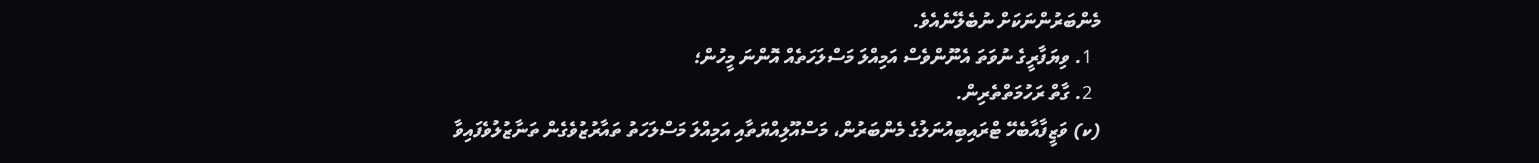މެންބަރުންނަކަށް ނުބެލޭނެއެވެ.
  1. ވިޔަފާރީގެ ނުވަތަ އެނޫންވެސް އަމިއްލަ މަސްލަހަތެއް އޮންނަ މީހުން؛
  2. ގާތް ރަހުމަތްތެރިން.
(ކ) ވަޒީފާއާބެހޭ ޓްރައިބިއުނަލުގެ މެންބަރުން، މަސްއޫލިއްޔަތާއި އަމިއްލަ މަސްލަހަތު ތައާރުޒުވެގެން ތަނާޒުލުވެފައިވާ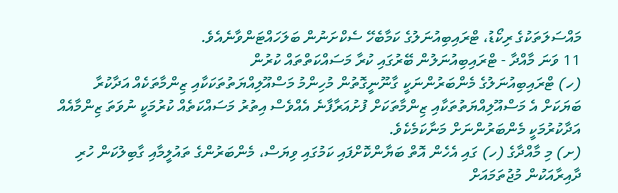މައްސަލަތަކުގެ ރިކޯޑު، ޓްރައިބިއުނަލުގެ ކަމާބެހޭ ސެކްށަނުން ބަލަހައްޓަންވާނެއެވެ.
11 ވަނަ މާއްދާ - ޓްރައިބިއުނަލުން ބޭރުގައި ކުރާ މަސައްކަތްތައް ކުރުން
(ހ) ޓްރައިބިއުނަލުގެ މެންބަރުންނަކީ ގާނޫނީގޮތުން މުހިންމު މަސްއޫލިއްޔަތުތަކަކާއި ޒިންމާތަކެއް އަދާކުރާ ބަޔަކަށް އެ މަސްއޫލިއްޔަތުތަކާއި ޒިންމާތަކަށް ފުށުއަރާފާނެ އެއްވެސް އިތުރު މަސައްކަތެއް ކުރުމަކީ ނުވަތަ ޒިންމާއެއް އަދާކުރުމަކީ މެންބަރުންނަށް މަނާކަމެކެވެ.
(ށ) މި މާއްދާގެ (ހ) ގައި އެހެން އޮތް ބަޔާންކޮށްފައި ކަމުގައި ވިޔަސް، މެންބަރުންގެ ތައުލީމާއި ގާބިލުކަން ހުރި ދާއިރާއަކުން މުޖުތަމައަށް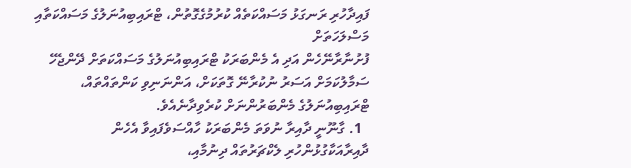ފައިދާހުރި ރަނގަޅު މަސައްކަތެއް ކުރުމުގެގޮތުން، ޓްރައިބިއުނަލުގެ މަސައްކަތާއި މަސްލަހަތަށް
ފުށުނާރާނޭހެން އަދި އެ މެންބަރަކު ޓްރައިބިއުނަލުގެ މަސައްކަތަށް ދޭންޖެހޭ ސަމާލުކަމަށް އަސަރު ނުކުރާނޭ ގޮތަކަށް، އަންނަނިވި ކަންތައްތައް، ޓްރައިބިއުނަލުގެ މެންބަރުންނަށް ކުރެވިދާނެއެވެ.
  1. ގާނޫނީ ދާއިރާ ނުވަތަ މެންބަރަކު ހާއްސަވެފައިވާ އެހެން ދާއިރާއަކާގުޅުންހުރި ލެކްޗަރުތައް ދިނުމާއި،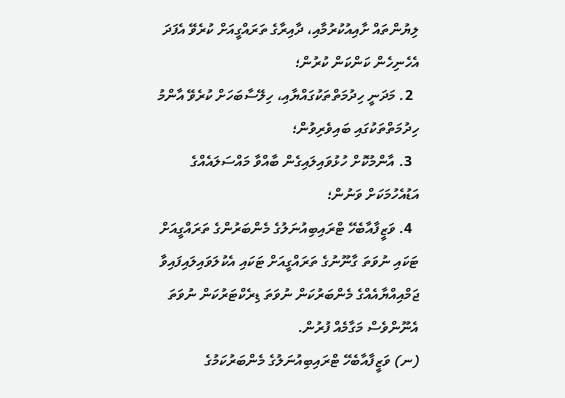ލިޔުންތައް ށާއިއުކުރުމާއި، ދާއިރާގެ ތަރައްގީއަށް ކުރެވޭ އެފަދަ އެހެނިހެން ކަންކަން ކުރުން؛
  2. މަދަނީ ހިދުމަތްތަކުގައްޔާއި، ހިލޭސާބަހަށް ކުރެވޭ އާންމު ހިދުމަތްތަކުގައި ބައިވެރިވުން؛
  3. އާންމުކޮށް ހުޅުވައިލައިގެން ބާއްވާ މައްސަލައެއްގެ އަޑުއެހުމަކަށް ވަނުން؛
  4. ވަޒީފާއާބެހޭ ޓްރައިބިއުނަލުގެ މެންބަރުންގެ ތަރައްގީއަށް ޓަކައި ނުވަތަ ގާނޫނުގެ ތަރައްގީއަށް ޓަކައި އެކުލަވައިލައިފައިވާ ޖަމްއިއްޔާއެއްގެ މެންބަރުކަން ނުވަތަ ޑިރެކްޓަރުކަން ނުވަތަ އެނޫންވެސް މަގާމެއް ފުރުން.
(ނ) ވަޒީފާއާބެހޭ ޓްރައިބިއުނަލުގެ މެންބަރުކަމުގެ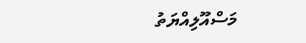މަސްއޫލިއްޔަތު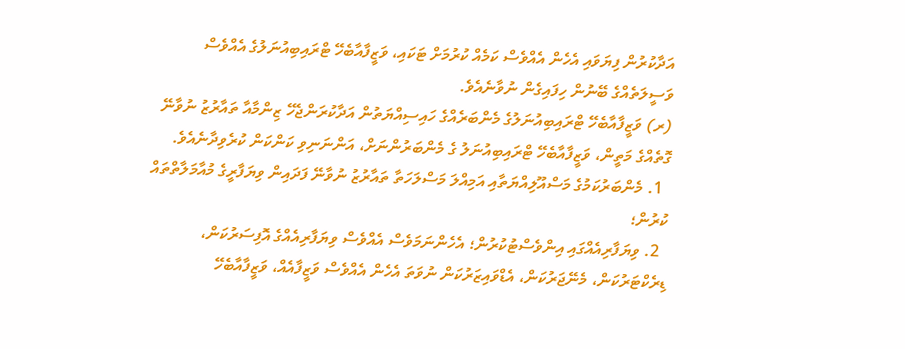އަދާކުރުން ފިޔަވައި އެހެން އެއްވެސް ކަމެއް ކުރުމަށް ޓަކައި، ވަޒީފާއާބެހޭ ޓްރައިބިއުނަލުގެ އެއްވެސް ވަސީލަތެއްގެ ބޭނުން ހިފައިގެން ނުވާނެއެވެ.
(ރ) ވަޒީފާއާބެހޭ ޓްރައިބިއުނަލުގެ މެންބަރެއްގެ ހައިސިއްޔަތުން އަދާކުރަންޖެހޭ ޒިންމާއާ ތައާރުޒު ނުވާނޭ ގޮތެއްގެ މަތީން، ވަޒީފާއާބެހޭ ޓްރައިބިއުނަލު ގެ މެންބަރުންނަށް، އަންނަނިވި ކަންކަން ކުރެވިދާނެއެވެ.
  1. މެންބަރުކަމުގެ މަސްއޫލިއްޔަތާއި އަމިއްލަ މަސްލަހަތާ ތައާރުޒު ނުވާނޭ ފަދައިން ވިޔަފާރީގެ މުއާމަލާތްތައް ކުރުން؛
  2. ވިޔަފާރިއެއްގައި އިންވެސްޓުކުރުން؛ އެހެންނަމަވެސް އެއްވެސް ވިޔަފާރިއެއްގެ އޮފިސަރުކަން، ޑިރެކްޓަރުކަން، މެނޭޖަރުކަން، އެޑްވައިޒަރުކަން ނުވަތަ އެހެން އެއްވެސް ވަޒީފާއެއް، ވަޒީފާއާބެހޭ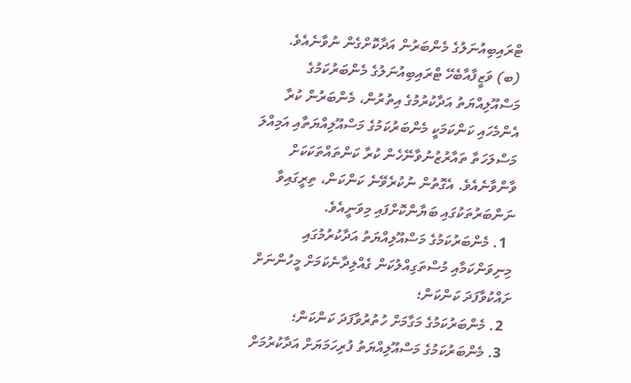ޓްރައިބިއުނަލުގެ މެންބަރުން އަދާކޮށްގެން ނުވާނެއެވެ.
(ބ) ވަޒީފާއާބެހޭ ޓްރައިބިއުނަލުގެ މެންބަރުކަމުގެ މަސްއޫލިއްޔަތު އަދާކުރުމުގެ އިތުރުން، މެންބަރުން ކުރާ އެންމެހައި ކަންކަމަކީ މެންބަރުކަމުގެ މަސްއޫލިއްޔަތާއި އަމިއްލަ މަސްލަހަތާ ތައާރުޒުނުވާނޭހެން ކުރާ ކަންތައްތަކަކަށް ވާންވާނެއެވެ. އެގޮތުން ނުކުރެވޭނެ ކަންކަން، ތިރީގައިވާ ނަންބަރުތަކުގައި ބަޔާންކޮށްފައި މިވަނީއެވެ.
  1. މެންބަރުކަމުގެ މަސްއޫލިއްޔަތު އަދާކުރުމުގައި މިނިވަންކަމާއި މުސްތަގިއްލުކަން ގެއްލިދާނެކަމަށް މީހުންނަށް ށައްކުވާފަދަ ކަންކަން؛
  2. މެންބަރުކަމުގެ މަގާމަށް ހުތުރުވާފަދަ ކަންކަން؛
  3. މެންބަރުކަމުގެ މަސްއޫލިއްޔަތު ފުރިހަމަޔަށް އަދާކުރުމަށް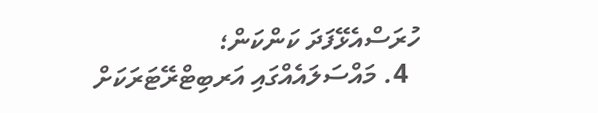ހުރަސްއެޅޭފަދަ ކަންކަން؛
  4. މައްސަލައެއްގައި އަރބިޓްރޭޓަރަކަށް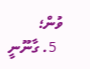ވުން؛
  5. ގާނޫނީ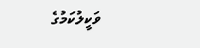ވަކީލުކަމުގެ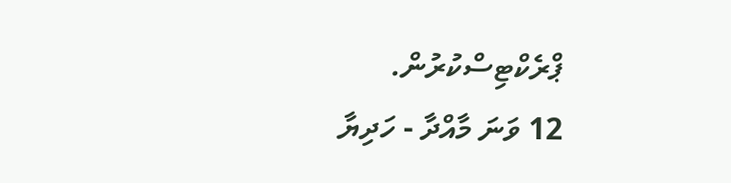ޕްރެކްޓިސްކުރުން.
12 ވަނަ މާއްދާ - ހަދިޔާ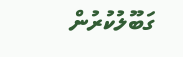ގަބޫލުކުރުން